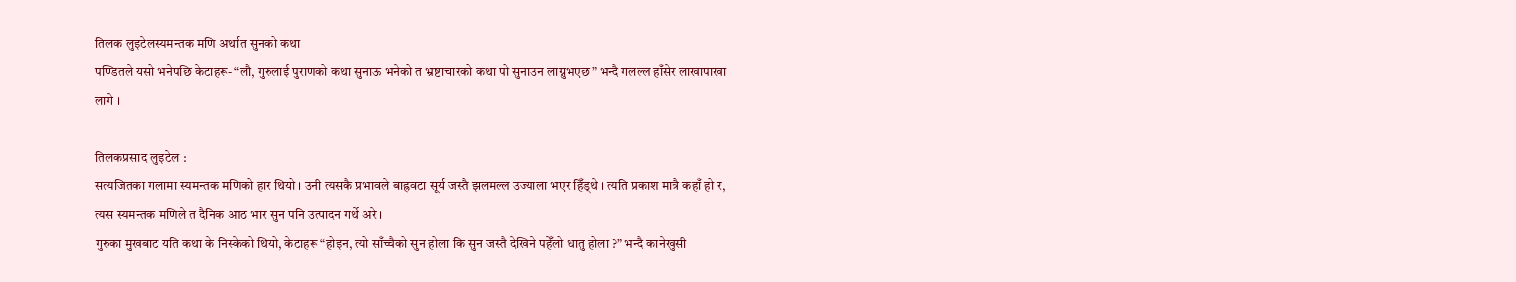तिलक लुइटेलस्यमन्तक मणि अर्थात सुनको कथा
पण्डितले यसो भनेपछि केटाहरू- “लौ, गुरुलाई पुराणको कथा सुनाऊ भनेको त भ्रष्टाचारको कथा पो सुनाउन लाग्नुभएछ” भन्दै गलल्ल हाँसेर लाखापाखा लागे ।

तिलकप्रसाद लुइटेल :
सत्यजितका गलामा स्यमन्तक मणिको हार थियो । उनी त्यसकै प्रभावले बाह्रवटा सूर्य जस्तै झलमल्ल उज्याला भएर हिँड्थे । त्यति प्रकाश मात्रै कहाँ हो र, त्यस स्यमन्तक मणिले त दैनिक आठ भार सुन पनि उत्पादन गर्थे अरे ।
गुरुका मुखबाट यति कथा के निस्केको थियो, केटाहरू “होइन, त्यो साँच्चैको सुन होला कि सुन जस्तै देखिने पहेँलो धातु होला ?” भन्दै कानेखुसी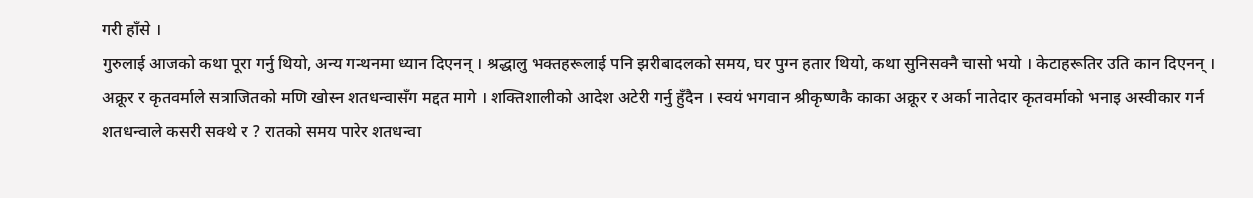गरी हाँसे ।
गुरुलाई आजको कथा पूरा गर्नु थियो, अन्य गन्थनमा ध्यान दिएनन् । श्रद्धालु भक्तहरूलाई पनि झरीबादलको समय, घर पुग्न हतार थियो, कथा सुनिसक्नै चासो भयो । केटाहरूतिर उति कान दिएनन् ।
अक्रूर र कृतवर्माले सत्राजितको मणि खोस्न शतधन्वासँग मद्दत मागे । शक्तिशालीको आदेश अटेरी गर्नु हुँदैन । स्वयं भगवान श्रीकृष्णकै काका अक्रूर र अर्का नातेदार कृतवर्माको भनाइ अस्वीकार गर्न शतधन्वाले कसरी सक्थे र ? रातको समय पारेर शतधन्वा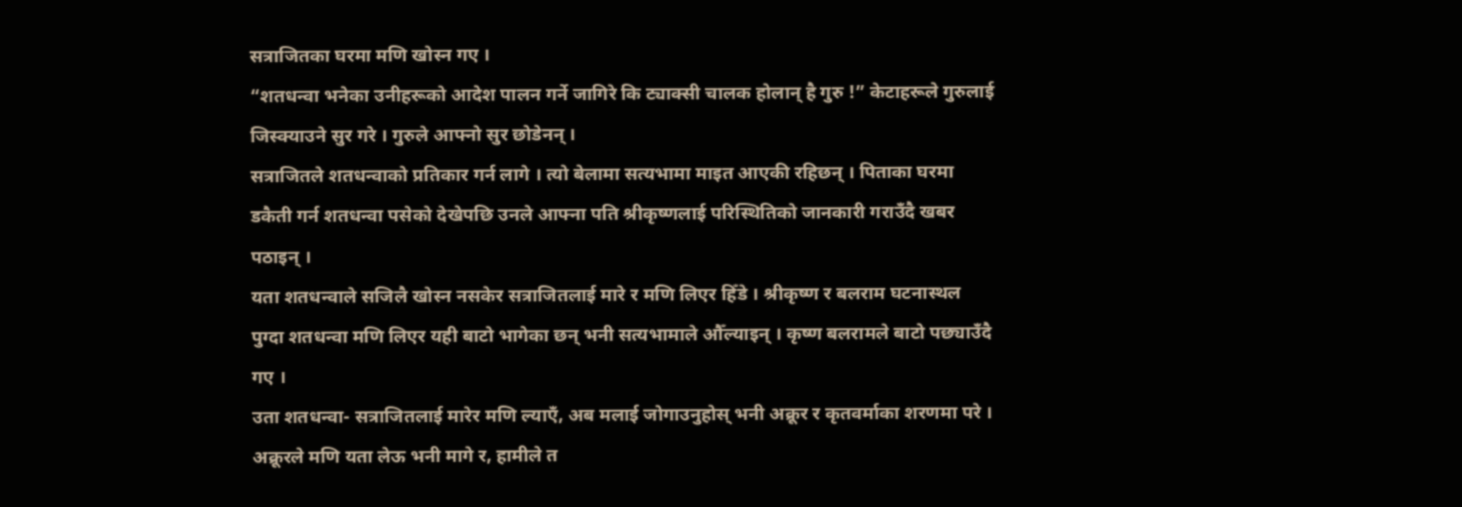सत्राजितका घरमा मणि खोस्न गए ।
“शतधन्वा भनेका उनीहरूको आदेश पालन गर्ने जागिरे कि ट्याक्सी चालक होलान् है गुरु !” केटाहरूले गुरुलाई जिस्क्याउने सुर गरे । गुरुले आफ्नो सुर छोडेनन् ।
सत्राजितले शतधन्वाको प्रतिकार गर्न लागे । त्यो बेलामा सत्यभामा माइत आएकी रहिछन् । पिताका घरमा डकैती गर्न शतधन्वा पसेको देखेपछि उनले आफ्ना पति श्रीकृष्णलाई परिस्थितिको जानकारी गराउँदै खबर पठाइन् ।
यता शतधन्वाले सजिलै खोस्न नसकेर सत्राजितलाई मारे र मणि लिएर हिँडे । श्रीकृष्ण र बलराम घटनास्थल पुग्दा शतधन्वा मणि लिएर यही बाटो भागेका छन् भनी सत्यभामाले औँल्याइन् । कृष्ण बलरामले बाटो पछ्याउँदै गए ।
उता शतधन्वा- सत्राजितलाई मारेर मणि ल्याएँ, अब मलाई जोगाउनुहोस् भनी अक्रूर र कृतवर्माका शरणमा परे ।
अक्रूरले मणि यता लेऊ भनी मागे र, हामीले त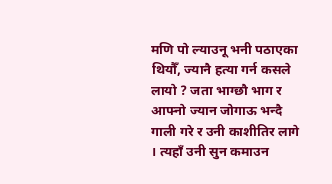मणि पो ल्याउनू भनी पठाएका थियौँ, ज्यानै हत्या गर्न कसले लायो ? जता भाग्छौ भाग र आफ्नो ज्यान जोगाऊ भन्दै गाली गरे र उनी काशीतिर लागे । त्यहाँ उनी सुन कमाउन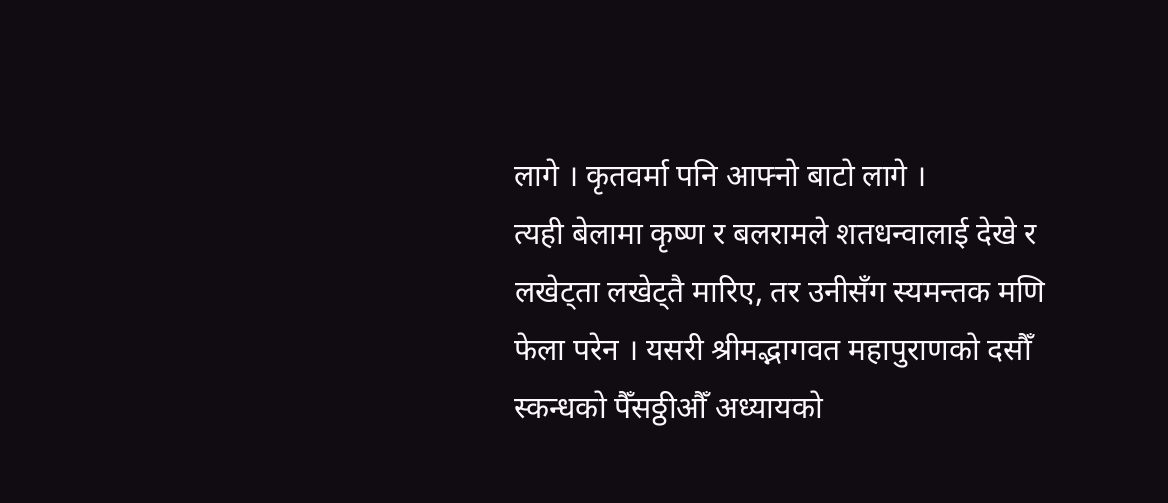लागे । कृतवर्मा पनि आफ्नो बाटो लागे ।
त्यही बेलामा कृष्ण र बलरामले शतधन्वालाई देखे र लखेट्ता लखेट्तै मारिए, तर उनीसँग स्यमन्तक मणि फेला परेन । यसरी श्रीमद्भागवत महापुराणको दसौँ स्कन्धको पैँसठ्ठीऔँ अध्यायको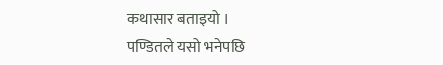कथासार बताइयो ।
पण्डितले यसो भनेपछि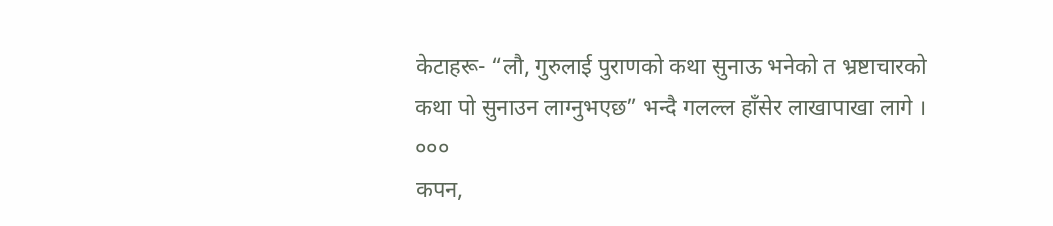केटाहरू- “लौ, गुरुलाई पुराणको कथा सुनाऊ भनेको त भ्रष्टाचारको कथा पो सुनाउन लाग्नुभएछ” भन्दै गलल्ल हाँसेर लाखापाखा लागे ।
०००
कपन,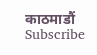काठमाडौं
Subscribe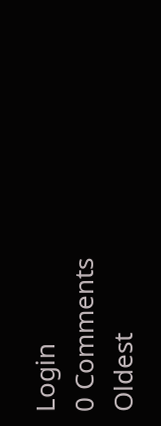Login
0 Comments
Oldest